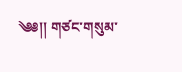༄༅།། གཙང་གསུམ་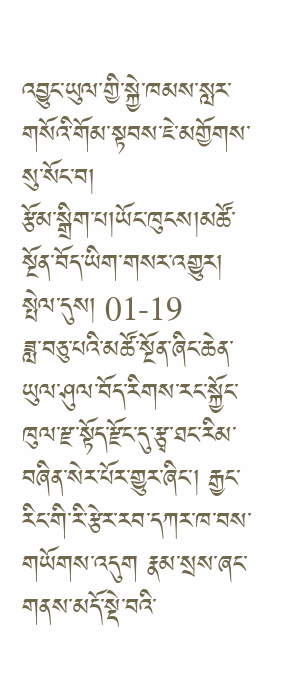འབྱུང་ཡུལ་གྱི་སྐྱེ་ཁམས་སླར་གསོའི་གོམ་སྟབས་ཇེ་མགྱོགས་སུ་སོང་བ།
རྩོམ་སྒྲིག་པ།ཡོང་ཁུངས།མཚོ་སྔོན་བོད་ཡིག་གསར་འགྱུར། སྤེལ་དུས། 01-19
ཟླ་བཅུ་པའི་མཚོ་སྔོན་ཞིང་ཆེན་ཡུལ་ཤུལ་བོད་རིགས་རང་སྐྱོང་ཁུལ་རྫ་སྟོད་རྫོང་དུ་རྩྭ་ཐང་རིམ་བཞིན་སེར་པོར་གྱུར་ཞིང་། རྒྱང་རིང་གི་རི་རྩེར་རབ་དཀར་ཁ་བས་གཡོགས་འདུག རྣམ་སྲས་ཞང་གནས་མདོ་སྡེ་བའི་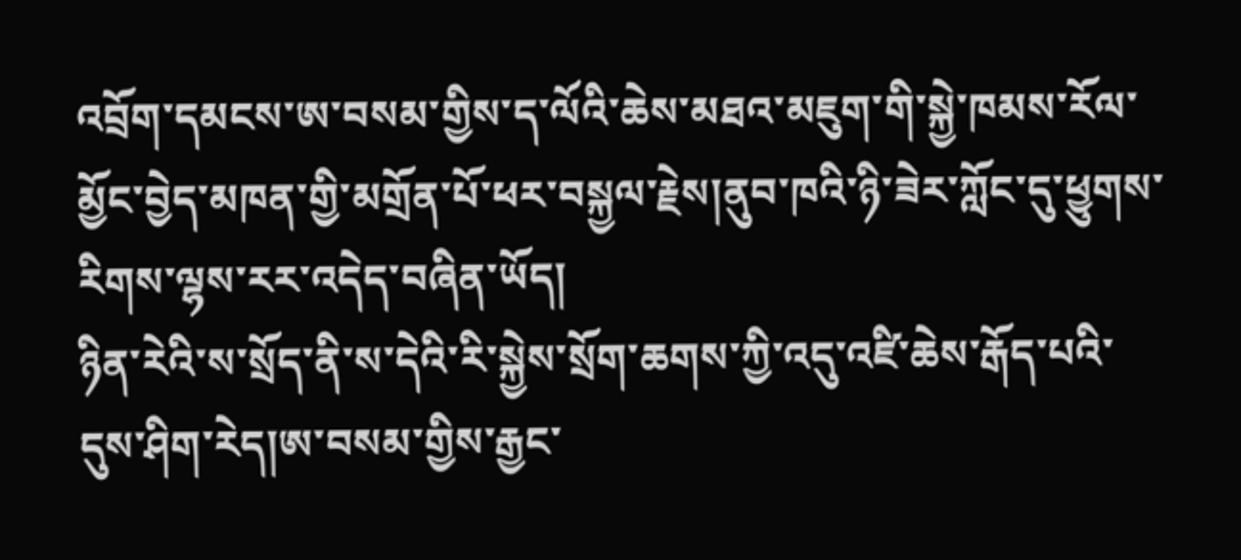འབྲོག་དམངས་ཨ་བསམ་གྱིས་ད་ལོའི་ཆེས་མཐའ་མཇུག་གི་སྐྱེ་ཁམས་རོལ་མྱོང་བྱེད་མཁན་གྱི་མགྲོན་པོ་ཕར་བསྐྱལ་རྗེས།ནུབ་ཁའི་ཉི་ཟེར་ཀློང་དུ་ཕྱུགས་རིགས་ལྷས་རར་འདེད་བཞིན་ཡོད།
ཉིན་རེའི་ས་སྲོད་ནི་ས་དེའི་རི་སྐྱེས་སྲོག་ཆགས་ཀྱི་འདུ་འཛི་ཆེས་རྒོད་པའི་དུས་ཤིག་རེད།ཨ་བསམ་གྱིས་རྒྱང་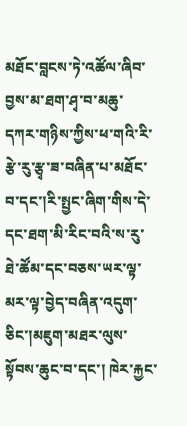མཐོང་བླངས་ཏེ་འཚོལ་ཞིབ་བྱས་མ་ཐག་ཤྭ་བ་མཆུ་དཀར་གཉིས་ཀྱིས་ཕ་གའི་རི་རྩེ་རུ་རྩྭ་ཟ་བཞིན་པ་མཐོང་བ་དང་།རི་སྤྱང་ཞིག་གིས་དེ་དང་ཐག་མི་རིང་བའི་ས་རུ་ཐེ་ཚོམ་དང་བཅས་ཡར་ལྟ་མར་ལྟ་བྱེད་བཞིན་འདུག་ཅིང་།མཇུག་མཐར་ལུས་སྟོབས་ཆུང་བ་དང་། ཁེར་རྐྱང་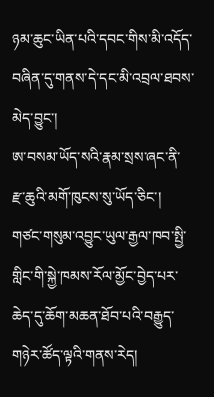ཉམ་ཆུང་ཡིན་པའི་དབང་གིས་མི་འདོད་བཞིན་དུ་གནས་དེ་དང་མི་འབྲལ་ཐབས་མེད་བྱུང་།
ཨ་བསམ་ཡོད་སའི་རྣམ་སྲས་ཞང་ནི་རྫ་ཆུའི་མགོ་ཁུངས་སུ་ཡོད་ཅིང་། གཙང་གསུམ་འབྱུང་ཡུལ་རྒྱལ་ཁབ་སྤྱི་གླིང་གི་སྐྱེ་ཁམས་རོལ་མྱོང་བྱེད་པར་ཆེད་དུ་ཆོག་མཆན་ཐོབ་པའི་བརྒྱུད་གཉེར་ཚོད་ལྟའི་གནས་རེད།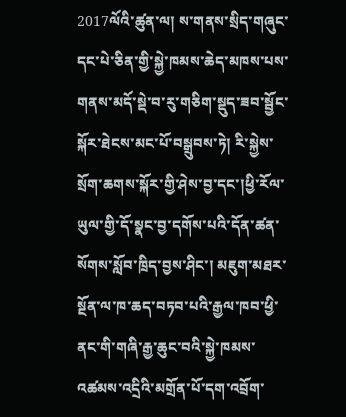2017ལོའི་ཚུན་ལ། ས་གནས་སྲིད་གཞུང་དང་པེ་ཅིན་གྱི་སྐྱེ་ཁམས་ཆེད་མཁས་པས་གནས་མདོ་སྡེ་བ་རུ་གཅིག་སྡུད་ཟབ་སྦྱོང་སྐོར་ཐེངས་མང་པོ་བསྒྲུབས་ཏེ། རི་སྐྱེས་སྲོག་ཆགས་སྐོར་གྱི་ཤེས་བྱ་དང་།ཕྱི་རོལ་ཡུལ་གྱི་དོ་སྣང་བྱ་དགོས་པའི་དོན་ཚན་སོགས་སློབ་ཁྲིད་བྱས་ཤིང་། མཇུག་མཐར་སྔོན་ལ་ཁ་ཆད་བཏབ་པའི་རྒྱལ་ཁབ་ཕྱི་ནང་གི་གཞི་རྒྱ་ཆུང་བའི་སྐྱེ་ཁམས་འཚམས་འདྲིའི་མགྲོན་པོ་དག་འབྲོག་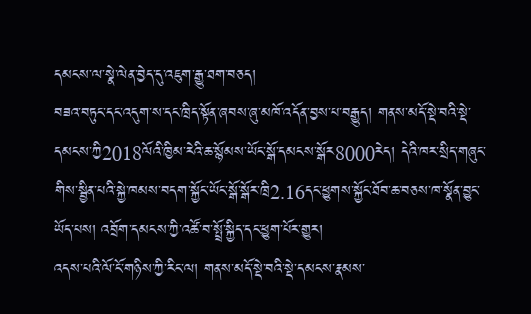དམངས་ལ་སྣེ་ལེན་བྱེད་དུ་འཇུག་རྒྱུ་ཐག་བཅད།
བཟའ་བཏུང་དང་འདུག་ས་དང་ཁྲིད་སྟོན་ཞབས་ཞུ་མཁོ་འདོན་བྱས་པ་བརྒྱུད། གནས་མདོ་སྡེ་བའི་སྡེ་དམངས་ཀྱི2018ལོའི་ཁྱིམ་རེའི་ཆ་སྙོམས་ཡོང་སྒོ་དམངས་སྒོར8000རེད། དེའི་ཁར་སྲིད་གཞུང་གིས་སྦྱིན་པའི་སྐྱེ་ཁམས་བདག་སྐྱོང་ཡོང་སྒོ་སྒོར་ཁྲི2.16དང་ཕྱུགས་སྐྱོང་ཐོབ་ཆ་བཅས་ཁ་སྣོན་བྱུང་ཡོད་པས། འབྲོག་དམངས་ཀྱི་འཚོ་བ་སྤྲོ་སྐྱིད་དང་ཕྱུག་པོར་གྱུར།
འདས་པའི་ལོ་ངོ་གཉིས་ཀྱི་རིང་ལ། གནས་མདོ་སྡེ་བའི་སྡེ་དམངས་རྣམས་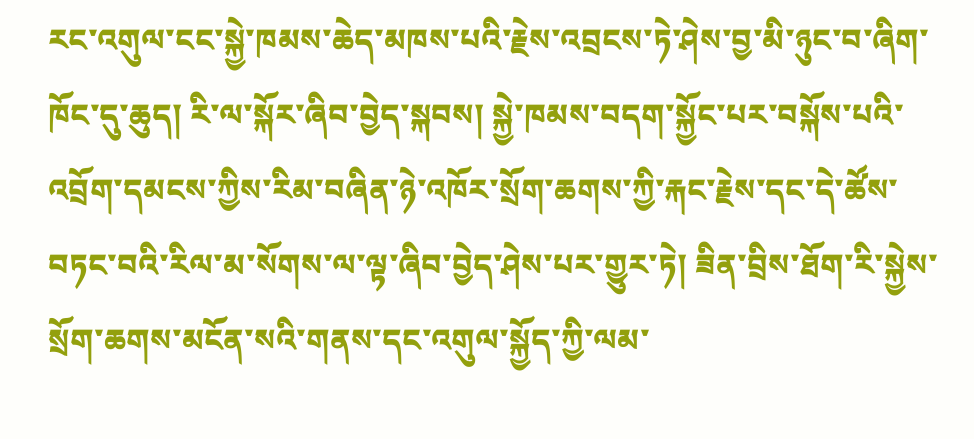རང་འགུལ་ངང་སྐྱེ་ཁམས་ཆེད་མཁས་པའི་རྗེས་འབྲངས་ཏེ་ཤེས་བྱ་མི་ཉུང་བ་ཞིག་ཁོང་དུ་ཆུད། རི་ལ་སྐོར་ཞིབ་བྱེད་སྐབས། སྐྱེ་ཁམས་བདག་སྐྱོང་པར་བསྐོས་པའི་འབྲོག་དམངས་ཀྱིས་རིམ་བཞིན་ཉེ་འཁོར་སྲོག་ཆགས་ཀྱི་རྐང་རྗེས་དང་དེ་ཚོས་བཏང་བའི་རིལ་མ་སོགས་ལ་ལྟ་ཞིབ་བྱེད་ཤེས་པར་གྱུར་ཏེ། ཟིན་བྲིས་ཐོག་རི་སྐྱེས་སྲོག་ཆགས་མངོན་སའི་གནས་དང་འགུལ་སྐྱོད་ཀྱི་ལམ་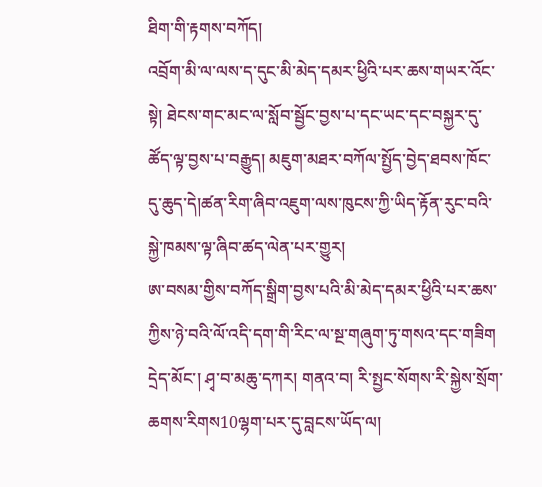ཐིག་གི་རྟགས་བཀོད།
འབྲོག་མི་ལ་ལས་ད་དུང་མི་མེད་དམར་ཕྱིའི་པར་ཆས་གཡར་འོང་སྟེ། ཐེངས་གང་མང་ལ་སློབ་སྦྱོང་བྱས་པ་དང་ཡང་དང་བསྐྱར་དུ་ཚོད་ལྟ་བྱས་པ་བརྒྱུད། མཇུག་མཐར་བཀོལ་སྤྱོད་བྱེད་ཐབས་ཁོང་དུ་ཆུད་དེ།ཚན་རིག་ཞིབ་འཇུག་ལས་ཁུངས་ཀྱི་ཡིད་རྟོན་རུང་བའི་སྐྱེ་ཁམས་ལྟ་ཞིབ་ཚད་ལེན་པར་གྱུར།
ཨ་བསམ་གྱིས་བཀོད་སྒྲིག་བྱས་པའི་མི་མེད་དམར་ཕྱིའི་པར་ཆས་ཀྱིས་ཉེ་བའི་ལོ་འདི་དག་གི་རིང་ལ་སྔ་གཞུག་ཏུ་གསའ་དང་གཟིག དྲེད་མོང་། ཤྭ་བ་མཆུ་དཀར། གནའ་བ། རི་སྤྱང་སོགས་རི་སྐྱེས་སྲོག་ཆགས་རིགས10ལྷག་པར་དུ་བླངས་ཡོད་ལ།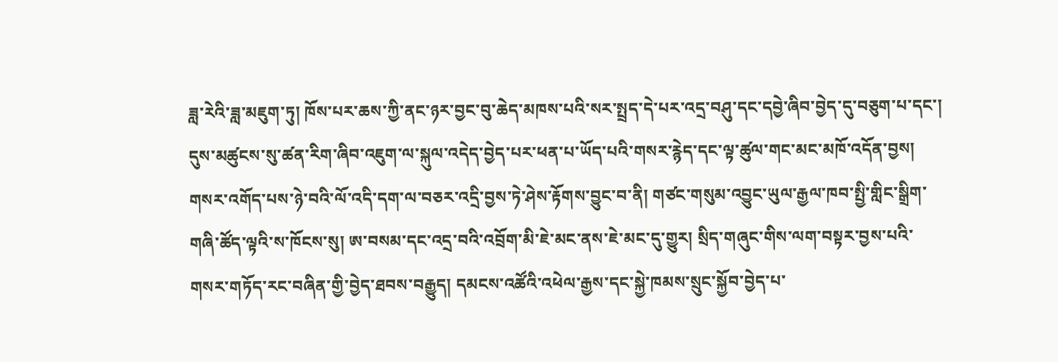ཟླ་རེའི་ཟླ་མཇུག་ཏུ། ཁོས་པར་ཆས་ཀྱི་ནང་ཉར་བྱང་བུ་ཆེད་མཁས་པའི་སར་སྤྲད་དེ་པར་འདྲ་བཤུ་དང་དབྱེ་ཞིབ་བྱེད་དུ་བཅུག་པ་དང་། དུས་མཚུངས་སུ་ཚན་རིག་ཞིབ་འཇུག་ལ་སྐུལ་འདེད་བྱེད་པར་ཕན་པ་ཡོད་པའི་གསར་རྙེད་དང་ལྟ་ཚུལ་གང་མང་མཁོ་འདོན་བྱས།
གསར་འགོད་པས་ཉེ་བའི་ལོ་འདི་དག་ལ་བཅར་འདྲི་བྱས་ཏེ་ཤེས་རྟོགས་བྱུང་བ་ནི། གཙང་གསུམ་འབྱུང་ཡུལ་རྒྱལ་ཁབ་སྤྱི་གླིང་སྒྲིག་གཞི་ཚོད་ལྟའི་ས་ཁོངས་སུ། ཨ་བསམ་དང་འདྲ་བའི་འབྲོག་མི་ཇེ་མང་ནས་ཇེ་མང་དུ་གྱུར། སྲིད་གཞུང་གིས་ལག་བསྟར་བྱས་པའི་གསར་གཏོད་རང་བཞིན་གྱི་བྱེད་ཐབས་བརྒྱུད། དམངས་འཚོའི་འཕེལ་རྒྱས་དང་སྐྱེ་ཁམས་སྲུང་སྐྱོབ་བྱེད་པ་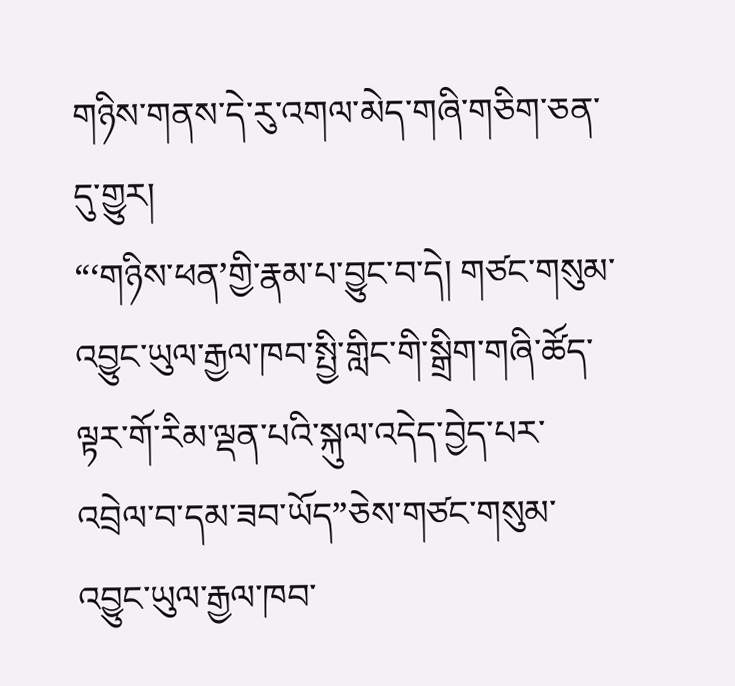གཉིས་གནས་དེ་རུ་འགལ་མེད་གཞི་གཅིག་ཅན་དུ་གྱུར།
“‘གཉིས་ཕན’གྱི་རྣམ་པ་བྱུང་བ་དེ། གཙང་གསུམ་འབྱུང་ཡུལ་རྒྱལ་ཁབ་སྤྱི་གླིང་གི་སྒྲིག་གཞི་ཚོད་ལྟར་གོ་རིམ་ལྡན་པའི་སྐུལ་འདེད་བྱེད་པར་འབྲེལ་བ་དམ་ཟབ་ཡོད”ཅེས་གཙང་གསུམ་འབྱུང་ཡུལ་རྒྱལ་ཁབ་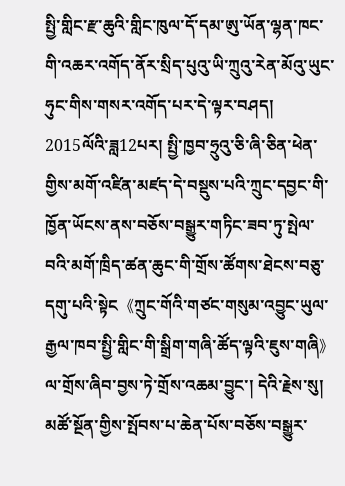སྤྱི་གླིང་རྫ་ཆུའི་གླིང་ཁུལ་དོ་དམ་ཨུ་ཡོན་ལྷན་ཁང་གི་འཆར་འགོད་ནོར་སྲིད་པུའུ་ཡི་ཀྲུའུ་རེན་མོའུ་ཡུང་ཧུང་གིས་གསར་འགོད་པར་དེ་ལྟར་བཤད།
2015ལོའི་ཟླ12པར། སྤྱི་ཁྱབ་ཧྲུའུ་ཅི་ཞི་ཅིན་ཕེན་གྱིས་མགོ་འཛིན་མཛད་དེ་བསྡུས་པའི་ཀྲུང་དབྱང་གི་ཁྱོན་ཡོངས་ནས་བཅོས་བསྒྱུར་གཏིང་ཟབ་ཏུ་སྤེལ་བའི་མགོ་ཁྲིད་ཚན་ཆུང་གི་གྲོས་ཚོགས་ཐེངས་བཅུ་དགུ་པའི་སྟེང《ཀྲུང་གོའི་གཙང་གསུམ་འབྱུང་ཡུལ་རྒྱལ་ཁབ་སྤྱི་གླིང་གི་སྒྲིག་གཞི་ཚོད་ལྟའི་ཇུས་གཞི》ལ་གྲོས་ཞིབ་བྱས་ཏེ་གྲོས་འཆམ་བྱུང་། དེའི་རྗེས་སུ། མཚོ་སྔོན་གྱིས་སྤོབས་པ་ཆེན་པོས་བཅོས་བསྒྱུར་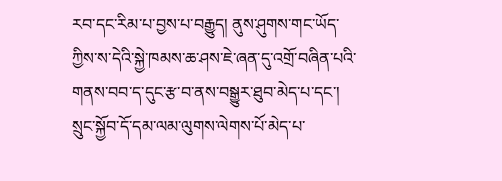རབ་དང་རིམ་པ་བྱས་པ་བརྒྱུད། ནུས་ཤུགས་གང་ཡོད་ཀྱིས་ས་དེའི་སྐྱེ་ཁམས་ཆ་ཤས་ཇེ་ཞན་དུ་འགྲོ་བཞིན་པའི་གནས་བབ་ད་དུང་རྩ་བ་ནས་བསྒྱུར་ཐུབ་མེད་པ་དང་། སྲུང་སྐྱོབ་དོ་དམ་ལམ་ལུགས་ལེགས་པོ་མེད་པ་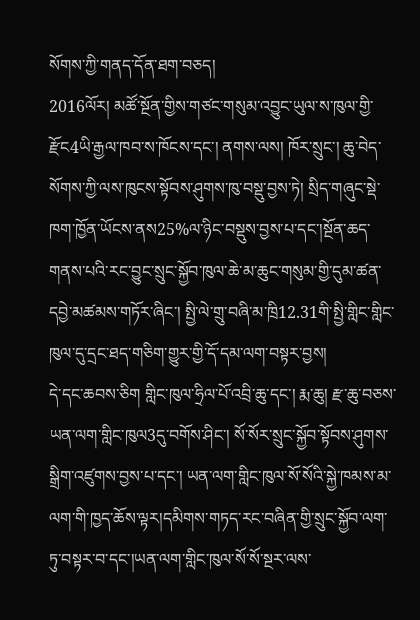སོགས་ཀྱི་གནད་དོན་ཐག་བཅད།
2016ལོར། མཚོ་སྔོན་གྱིས་གཙང་གསུམ་འབྱུང་ཡུལ་ས་ཁུལ་གྱི་རྫོང4ཡི་རྒྱལ་ཁབ་ས་ཁོངས་དང་། ནགས་ལས། ཁོར་སྲུང་། ཆུ་བེད་སོགས་ཀྱི་ལས་ཁུངས་སྟོབས་ཤུགས་ཁུ་བསྡུ་བྱས་ཏེ། སྲིད་གཞུང་སྡེ་ཁག་ཁྱོན་ཡོངས་ནས25%ལ་ཉིང་བསྡུས་བྱས་པ་དང་།སྔོན་ཆད་གནས་པའི་རང་བྱུང་སྲུང་སྐྱོབ་ཁུལ་ཆེ་མ་ཆུང་གསུམ་གྱི་དུམ་ཚན་དབྱེ་མཚམས་གཏོར་ཞིང་། སྤྱི་ལེ་གྲུ་བཞི་མ་ཁྲི12.31གི་སྤྱི་གླིང་གླིང་ཁུལ་དུ་དྲང་ཐད་གཅིག་གྱུར་གྱི་དོ་དམ་ལག་བསྟར་བྱས།
དེ་དང་ཆབས་ཅིག གླིང་ཁུལ་ཧྲིལ་པོ་འབྲི་ཆུ་དང་། རྨ་ཆུ། རྫ་ཆུ་བཅས་ཡན་ལག་གླིང་ཁུལ3དུ་བགོས་ཤིང་། སོ་སོར་སྲུང་སྐྱོབ་སྟོབས་ཤུགས་སྒྲིག་འཛུགས་བྱས་པ་དང་། ཡན་ལག་གླིང་ཁུལ་སོ་སོའི་སྐྱེ་ཁམས་མ་ལག་གི་ཁྱད་ཆོས་ལྟར།དམིགས་གཏད་རང་བཞིན་གྱི་སྲུང་སྐྱོབ་ལག་ཏུ་བསྟར་བ་དང་།ཡན་ལག་གླིང་ཁུལ་སོ་སོ་སྔར་ལས་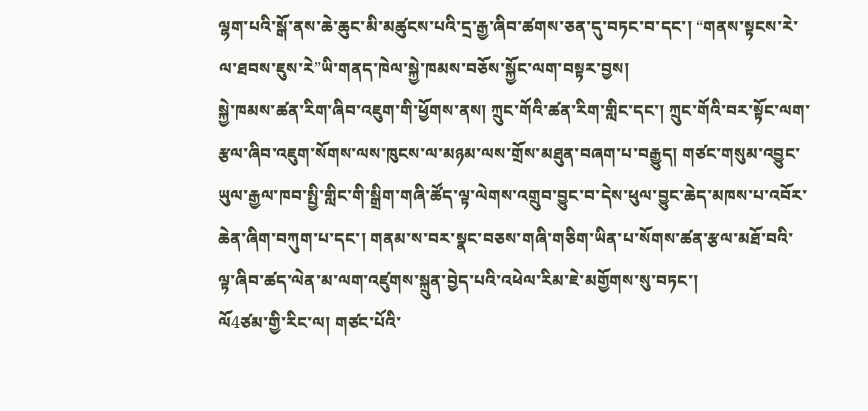ལྷག་པའི་སྒོ་ནས་ཆེ་ཆུང་མི་མཚུངས་པའི་དྲ་རྒྱ་ཞིབ་ཚགས་ཅན་དུ་བཏང་བ་དང་། “གནས་སྟངས་རེ་ལ་ཐབས་ཇུས་རེ”ཡི་གནད་ཁེལ་སྐྱེ་ཁམས་བཅོས་སྐྱོང་ལག་བསྟར་བྱས།
སྐྱེ་ཁམས་ཚན་རིག་ཞིབ་འཇུག་གི་ཕྱོགས་ནས། ཀྲུང་གོའི་ཚན་རིག་གླིང་དང་། ཀྲུང་གོའི་བར་སྟོང་ལག་རྩལ་ཞིབ་འཇུག་སོགས་ལས་ཁུངས་ལ་མཉམ་ལས་གྲོས་མཐུན་བཞག་པ་བརྒྱུད། གཙང་གསུམ་འབྱུང་ཡུལ་རྒྱལ་ཁབ་སྤྱི་གླིང་གི་སྒྲིག་གཞི་ཚོད་ལྟ་ལེགས་འགྲུབ་བྱུང་བ་དེས་ཕུལ་བྱུང་ཆེད་མཁས་པ་འབོར་ཆེན་ཞིག་བཀུག་པ་དང་། གནམ་ས་བར་སྣང་བཅས་གཞི་གཅིག་ཡིན་པ་སོགས་ཚན་རྩལ་མཐོ་བའི་ལྟ་ཞིབ་ཚད་ལེན་མ་ལག་འཛུགས་སྐྲུན་བྱེད་པའི་འཕེལ་རིམ་ཇེ་མགྱོགས་སུ་བཏང་།
ལོ4ཙམ་གྱི་རིང་ལ། གཙང་པོའི་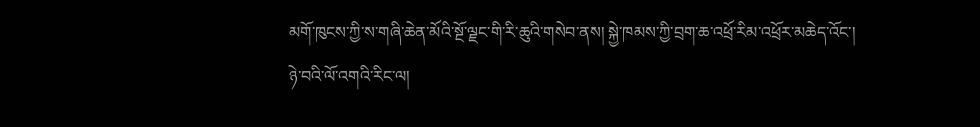མགོ་ཁུངས་ཀྱི་ས་གཞི་ཆེན་མོའི་སྔོ་ལྗང་གི་རི་ཆུའི་གསེབ་ནས། སྐྱེ་ཁམས་ཀྱི་བྲག་ཆ་འཕྲོ་རིམ་འཕྲོར་མཆེད་འོང་།
ཉེ་བའི་ལོ་འགའི་རིང་ལ།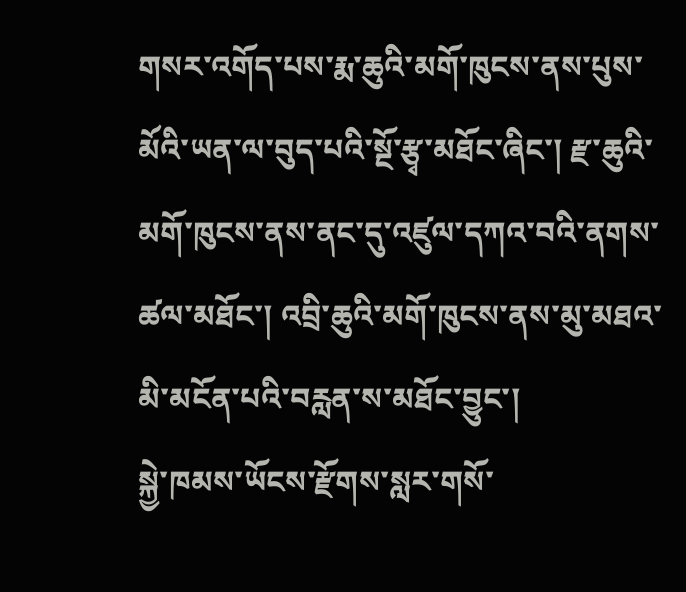གསར་འགོད་པས་རྨ་ཆུའི་མགོ་ཁུངས་ནས་པུས་མོའི་ཡན་ལ་བུད་པའི་སྔོ་རྩྭ་མཐོང་ཞིང་། རྫ་ཆུའི་མགོ་ཁུངས་ནས་ནང་དུ་འཛུལ་དཀའ་བའི་ནགས་ཚལ་མཐོང་། འབྲི་ཆུའི་མགོ་ཁུངས་ནས་མུ་མཐའ་མི་མངོན་པའི་བརླན་ས་མཐོང་བྱུང་།
སྐྱེ་ཁམས་ཡོངས་རྫོགས་སླར་གསོ་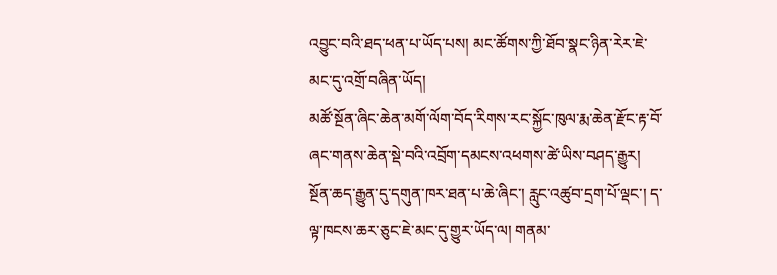འབྱུང་བའི་ཐད་ཕན་པ་ཡོད་པས། མང་ཚོགས་ཀྱི་ཐོབ་སྣང་ཉིན་རེར་ཇེ་མང་དུ་འགྲོ་བཞིན་ཡོད།
མཚོ་སྔོན་ཞིང་ཆེན་མགོ་ལོག་བོད་རིགས་རང་སྐྱོང་ཁུལ་རྨ་ཆེན་རྫོང་རྟ་བོ་ཞང་གནས་ཆེན་སྡེ་བའི་འབྲོག་དམངས་འཕགས་ཚེ་ཡིས་བཤད་རྒྱུར། སྔོན་ཆད་རྒྱུན་དུ་དགུན་ཁར་ཐན་པ་ཆེ་ཞིང་། རླུང་འཚུབ་དྲག་པོ་ལྡང་། ད་ལྟ་ཁངས་ཆར་ཅུང་ཇེ་མང་དུ་གྱུར་ཡོད་ལ། གནམ་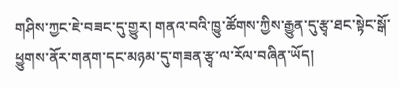གཤིས་ཀྱང་ཇེ་བཟང་དུ་གྱུར། གནའ་བའི་ཁྱུ་ཚོགས་ཀྱིས་རྒྱུན་དུ་རྩྭ་ཐང་སྟེང་སྒོ་ཕྱུགས་ནོར་གནག་དང་མཉམ་དུ་གཟན་རྩྭ་ལ་རོལ་བཞིན་ཡོད།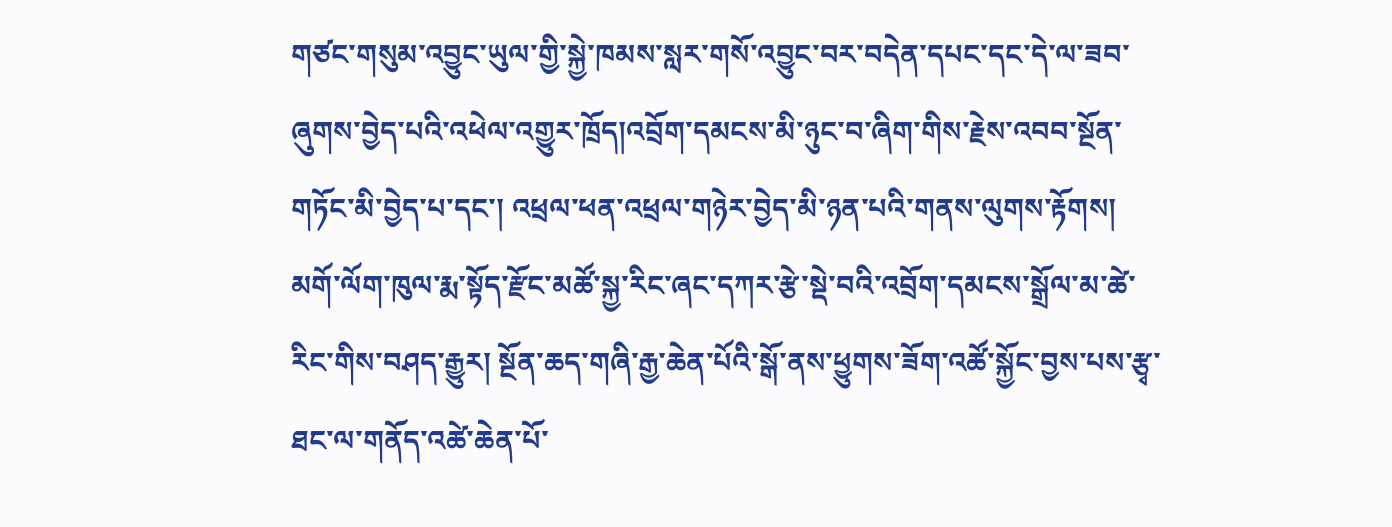གཙང་གསུམ་འབྱུང་ཡུལ་གྱི་སྐྱེ་ཁམས་སླར་གསོ་འབྱུང་བར་བདེན་དཔང་དང་དེ་ལ་ཟབ་ཞུགས་བྱེད་པའི་འཕེལ་འགྱུར་ཁྲོད།འབྲོག་དམངས་མི་ཉུང་བ་ཞིག་གིས་རྗེས་འབབ་སྔོན་གཏོང་མི་བྱེད་པ་དང་། འཕྲལ་ཕན་འཕྲལ་གཉེར་བྱེད་མི་ཉན་པའི་གནས་ལུགས་རྟོགས། མགོ་ལོག་ཁུལ་རྨ་སྟོད་རྫོང་མཚོ་སྐྱ་རིང་ཞང་དཀར་རྩེ་སྡེ་བའི་འབྲོག་དམངས་སྒྲོལ་མ་ཚེ་རིང་གིས་བཤད་རྒྱུར། སྔོན་ཆད་གཞི་རྒྱ་ཆེན་པོའི་སྒོ་ནས་ཕྱུགས་ཟོག་འཚོ་སྐྱོང་བྱས་པས་རྩྭ་ཐང་ལ་གནོད་འཚེ་ཆེན་པོ་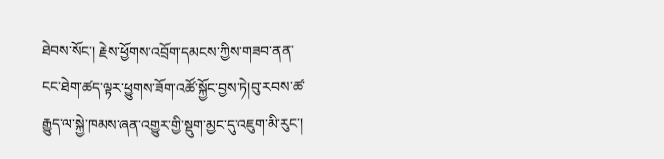ཐེབས་སོང་། རྗེས་ཕྱོགས་འབྲོག་དམངས་ཀྱིས་གཟབ་ནན་ངང་ཐེག་ཚད་ལྟར་ཕྱུགས་ཟོག་འཚོ་སྐྱོང་བྱས་ཏེ།བུ་རབས་ཚ་རྒྱུད་ལ་སྐྱེ་ཁམས་ཞན་འགྱུར་གྱི་སྡུག་མྱང་དུ་འཇུག་མི་རུང་།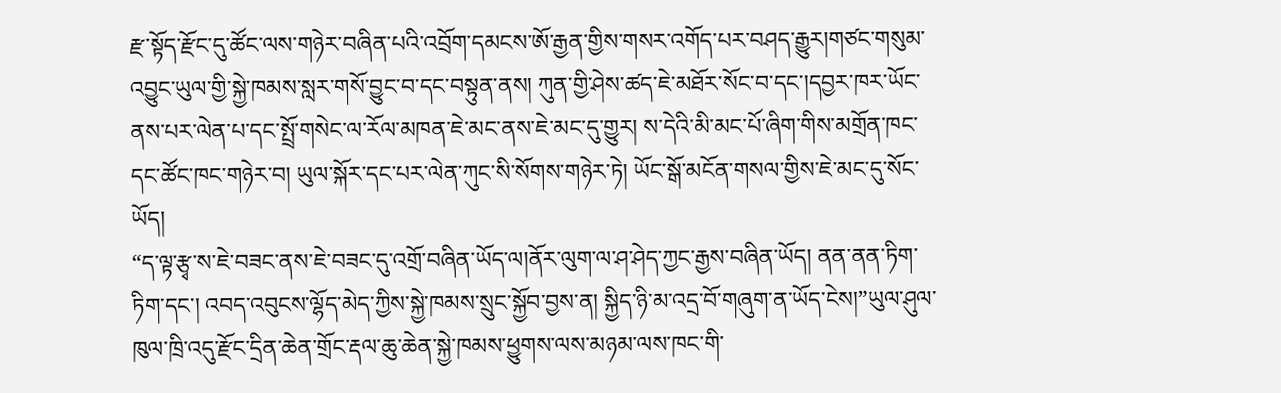རྫ་སྟོད་རྫོང་དུ་ཚོང་ལས་གཉེར་བཞིན་པའི་འབྲོག་དམངས་ཨོ་རྒྱན་གྱིས་གསར་འགོད་པར་བཤད་རྒྱུར།གཙང་གསུམ་འབྱུང་ཡུལ་གྱི་སྐྱེ་ཁམས་སླར་གསོ་བྱུང་བ་དང་བསྟུན་ནས། ཀུན་གྱི་ཤེས་ཚད་ཇེ་མཐོར་སོང་བ་དང་།དབྱར་ཁར་ཡོང་ནས་པར་ལེན་པ་དང་སྤྲོ་གསེང་ལ་རོལ་མཁན་ཇེ་མང་ནས་ཇེ་མང་དུ་གྱུར། ས་དེའི་མི་མང་པོ་ཞིག་གིས་མགྲོན་ཁང་དང་ཚོང་ཁང་གཉེར་བ། ཡུལ་སྐོར་དང་པར་ལེན་ཀུང་སི་སོགས་གཉེར་ཏེ། ཡོང་སྒོ་མངོན་གསལ་གྱིས་ཇེ་མང་དུ་སོང་ཡོད།
“ད་ལྟ་རྩྭ་ས་ཇེ་བཟང་ནས་ཇེ་བཟང་དུ་འགྲོ་བཞིན་ཡོད་ལ།ནོར་ལུག་ལ་ཤ་ཤེད་ཀྱང་རྒྱས་བཞིན་ཡོད། ནན་ནན་ཏིག་ཏིག་དང་། འབད་འབུངས་ལྷོད་མེད་ཀྱིས་སྐྱེ་ཁམས་སྲུང་སྐྱོབ་བྱས་ན། སྐྱིད་ཉི་མ་འདྲ་བོ་གཞུག་ན་ཡོད་ངེས།”ཡུལ་ཤུལ་ཁུལ་ཁྲི་འདུ་རྫོང་དྲིན་ཆེན་གྲོང་རྡལ་ཆུ་ཆེན་སྐྱེ་ཁམས་ཕྱུགས་ལས་མཉམ་ལས་ཁང་གི་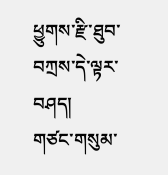ཕྱུགས་རྫི་ཐུབ་བཀྲས་དེ་ལྟར་བཤད།
གཙང་གསུམ་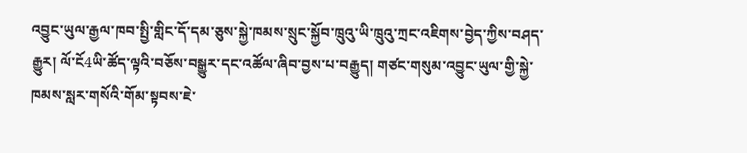འབྱུང་ཡུལ་རྒྱལ་ཁབ་སྤྱི་གླིང་དོ་དམ་ཅུས་སྐྱེ་ཁམས་སྲུང་སྐྱོབ་ཁྲུའུ་ཡི་ཁྲུའུ་ཀྲང་འཇིགས་བྱེད་ཀྱིས་བཤད་རྒྱུར། ལོ་ངོ4ཡི་ཚོད་ལྟའི་བཅོས་བསྒྱུར་དང་འཚོལ་ཞིབ་བྱས་པ་བརྒྱུད། གཙང་གསུམ་འབྱུང་ཡུལ་གྱི་སྐྱེ་ཁམས་སླར་གསོའི་གོམ་སྟབས་ཇེ་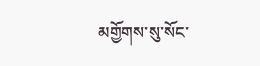མགྱོགས་སུ་སོང་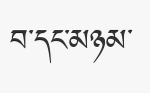བ་དང་མཉམ་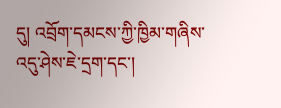དུ། འབྲོག་དམངས་ཀྱི་ཁྱིམ་གཞིས་འདུ་ཤེས་ཇེ་དྲག་དང་།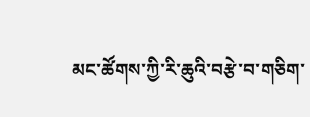མང་ཚོགས་ཀྱི་རི་ཆུའི་བརྩེ་བ་གཅིག་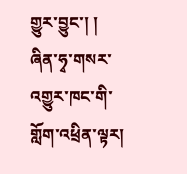གྱུར་བྱུང་། །
ཞིན་ཧྭ་གསར་འགྱུར་ཁང་གི་གློག་འཕྲིན་ལྟར།